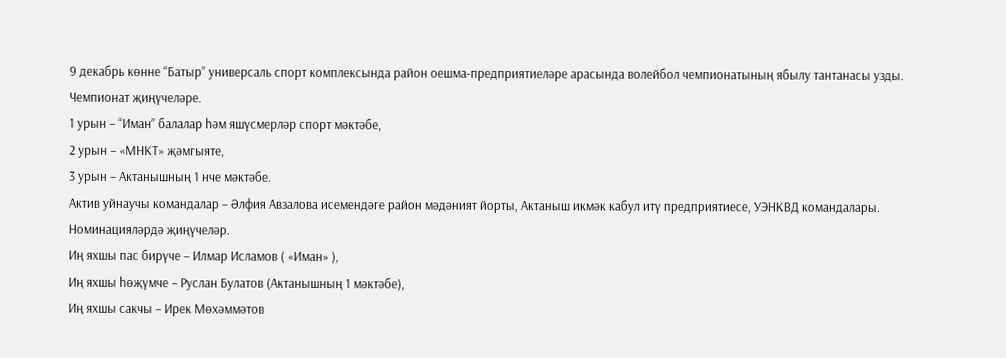9 декабрь көнне “Батыр” универсаль спорт комплексында район оешма-предприятиеләре арасында волейбол чемпионатының ябылу тантанасы узды.
Чемпионат җиңүчеләре.
1 урын – “Иман” балалар һәм яшүсмерләр спорт мәктәбе,
2 урын – «МНКТ» җәмгыяте,
3 урын – Актанышның 1 нче мәктәбе.
Актив уйнаучы командалар – Әлфия Авзалова исемендәге район мәдәният йорты, Актаныш икмәк кабул итү предприятиесе, УЭНКВД командалары.
Номинацияләрдә җиңүчеләр.
Иң яхшы пас бирүче – Илмар Исламов ( «Иман» ),
Иң яхшы һөҗүмче – Руслан Булатов (Актанышның 1 мәктәбе),
Иң яхшы сакчы – Ирек Мөхәммәтов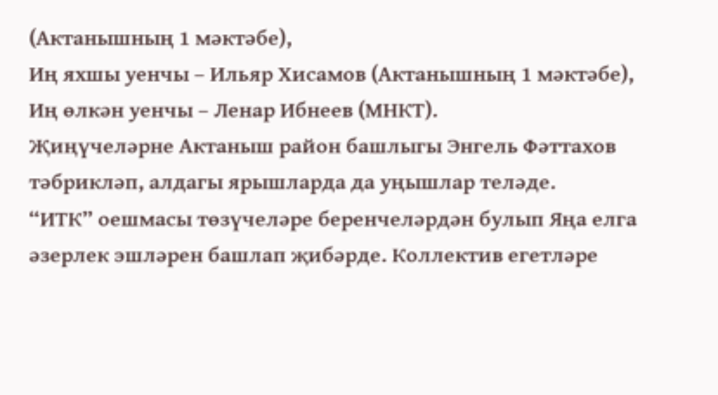(Актанышның 1 мәктәбе),
Иң яхшы уенчы – Ильяр Хисамов (Актанышның 1 мәктәбе),
Иң өлкән уенчы – Ленар Ибнеев (МНКТ).
Җиңүчеләрне Актаныш район башлыгы Энгель Фәттахов тәбрикләп, алдагы ярышларда да уңышлар теләде.
“ИТК” оешмасы төзүчеләре беренчеләрдән булып Яңа елга әзерлек эшләрен башлап җибәрде. Коллектив егетләре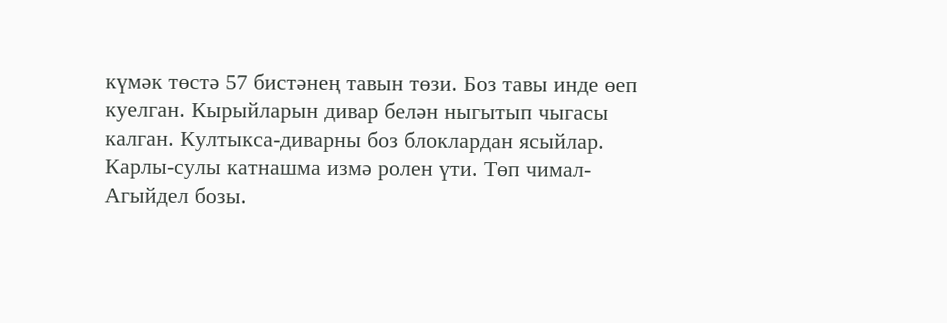күмәк төстә 57 бистәнең тавын төзи. Боз тавы инде өеп куелган. Кырыйларын дивар белән ныгытып чыгасы калган. Култыкса-диварны боз блоклардан ясыйлар. Карлы-сулы катнашма измә ролен үти. Төп чимал- Агыйдел бозы.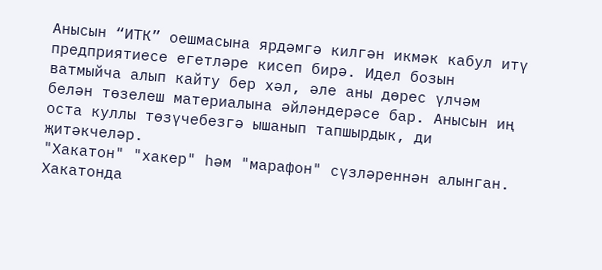Анысын “ИТК” оешмасына ярдәмгә килгән икмәк кабул итү предприятиесе егетләре кисеп бирә. Идел бозын ватмыйча алып кайту бер хәл, әле аны дөрес үлчәм белән төзелеш материалына әйләндерәсе бар. Анысын иң оста куллы төзүчебезгә ышанып тапшырдык, ди җитәкчеләр.
"Хакатон" "хакер" һәм "марафон" сүзләреннән алынган. Хакатонда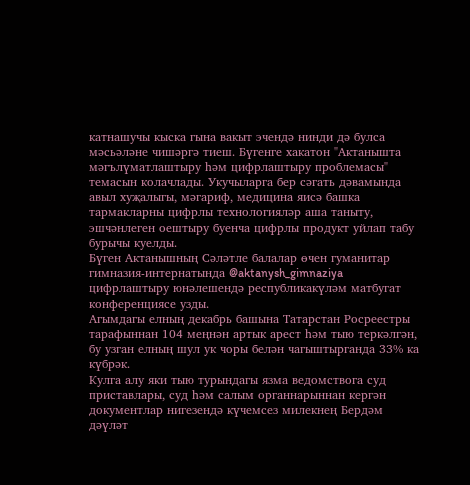катнашучы кыска гына вакыт эчендә нинди дә булса мәсьәләне чишәргә тиеш. Бүгенге хакатон "Актанышта мәгълүматлаштыру һәм цифрлаштыру проблемасы" темасын колачлады. Укучыларга бер сәгать дәвамында авыл хуҗалыгы, мәгариф, медицина яисә башка тармакларны цифрлы технологияләр аша таныту, эшчәнлеген оештыру буенча цифрлы продукт уйлап табу бурычы куелды.
Бүген Актанышның Сәләтле балалар өчен гуманитар гимназия-интернатында @aktanysh_gimnaziya цифрлаштыру юнәлешендә республикакүләм матбугат конференциясе узды.
Агымдагы елның декабрь башына Татарстан Росреестры тарафыннан 104 меңнән артык арест һәм тыю теркәлгән, бу узган елның шул ук чоры белән чагыштырганда 33% ка күбрәк.
Кулга алу яки тыю турындагы язма ведомствога суд приставлары, суд һәм салым органнарыннан кергән документлар нигезендә күчемсез милекнең Бердәм дәүләт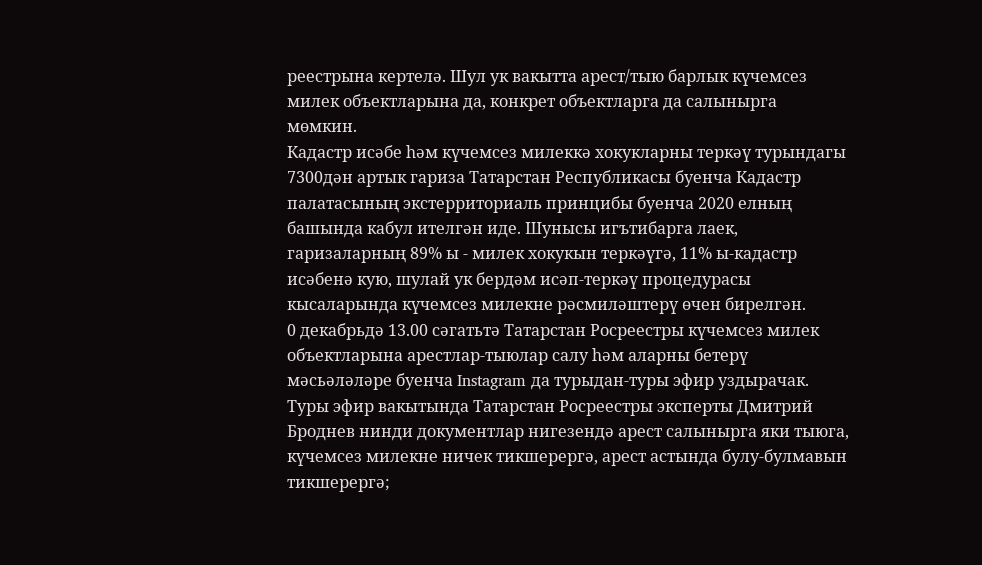реестрына кертелә. Шул ук вакытта арест/тыю барлык күчемсез милек объектларына да, конкрет объектларга да салынырга мөмкин.
Кадастр исәбе һәм күчемсез милеккә хокукларны теркәү турындагы 7300дән артык гариза Татарстан Республикасы буенча Кадастр палатасының экстерриториаль принцибы буенча 2020 елның башында кабул ителгән иде. Шунысы игътибарга лаек, гаризаларның 89% ы - милек хокукын теркәүгә, 11% ы-кадастр исәбенә кую, шулай ук бердәм исәп-теркәү процедурасы кысаларында күчемсез милекне рәсмиләштерү өчен бирелгән.
0 декабрьдә 13.00 сәгатьтә Татарстан Росреестры күчемсез милек объектларына арестлар-тыюлар салу һәм аларны бетерү мәсьәләләре буенча Instagram да турыдан-туры эфир уздырачак.
Туры эфир вакытында Татарстан Росреестры эксперты Дмитрий Броднев нинди документлар нигезендә арест салынырга яки тыюга, күчемсез милекне ничек тикшерергә, арест астында булу-булмавын тикшерергә;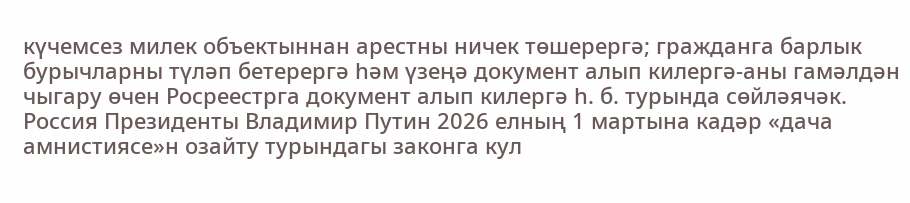күчемсез милек объектыннан арестны ничек төшерергә; гражданга барлык бурычларны түләп бетерергә һәм үзеңә документ алып килергә-аны гамәлдән чыгару өчен Росреестрга документ алып килергә һ. б. турында сөйләячәк.
Россия Президенты Владимир Путин 2026 елның 1 мартына кадәр «дача амнистиясе»н озайту турындагы законга кул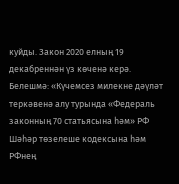куйды. Закон 2020 елның 19 декабреннән үз көченә керә.
Белешмә: «Күчемсез милекне дәүләт теркәвенә алу турында «Федераль законның 70 статьясына һәм» РФ Шәһәр төзелеше кодексына һәм РФнең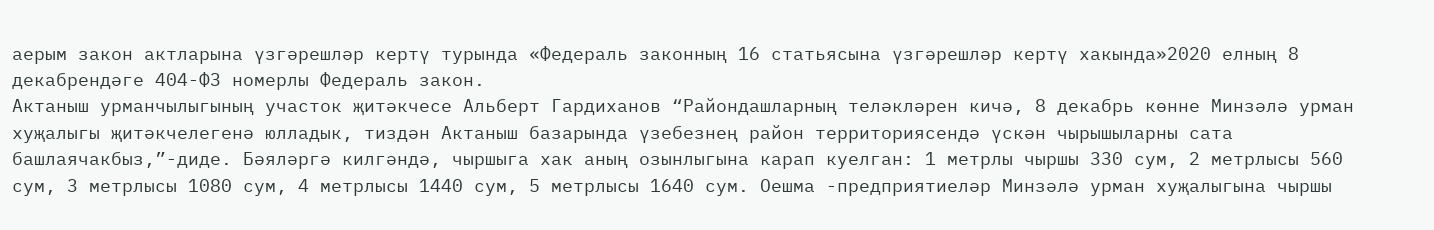аерым закон актларына үзгәрешләр кертү турында «Федераль законның 16 статьясына үзгәрешләр кертү хакында»2020 елның 8 декабрендәге 404-ФЗ номерлы Федераль закон.
Актаныш урманчылыгының участок җитәкчесе Альберт Гардиханов “Райондашларның теләкләрен кичә, 8 декабрь көнне Минзәлә урман хуҗалыгы җитәкчелегенә юлладык, тиздән Актаныш базарында үзебезнең район территориясендә үскән чырышыларны сата башлаячакбыз,”-диде. Бәяләргә килгәндә, чыршыга хак аның озынлыгына карап куелган: 1 метрлы чыршы 330 сум, 2 метрлысы 560 сум, 3 метрлысы 1080 сум, 4 метрлысы 1440 сум, 5 метрлысы 1640 сум. Оешма -предприятиеләр Минзәлә урман хуҗалыгына чыршы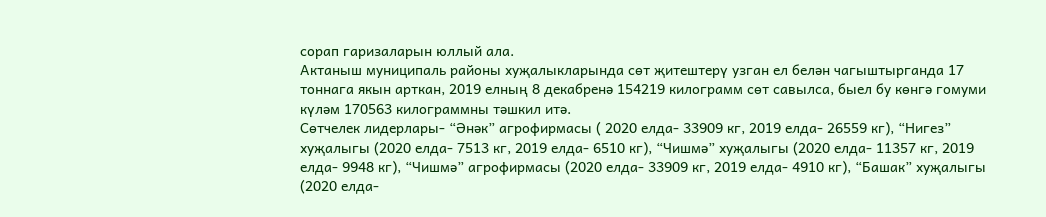сорап гаризаларын юллый ала.
Актаныш муниципаль районы хуҗалыкларында сөт җитештерү узган ел белән чагыштырганда 17 тоннага якын арткан, 2019 елның 8 декабренә 154219 килограмм сөт савылса, быел бу көнгә гомуми күләм 170563 килограммны тәшкил итә.
Сөтчелек лидерлары- “Әнәк” агрофирмасы ( 2020 елда- 33909 кг, 2019 елда- 26559 кг), “Нигез” хуҗалыгы (2020 елда- 7513 кг, 2019 елда- 6510 кг), “Чишмә” хуҗалыгы (2020 елда- 11357 кг, 2019 елда- 9948 кг), “Чишмә” агрофирмасы (2020 елда- 33909 кг, 2019 елда- 4910 кг), “Башак” хуҗалыгы (2020 елда-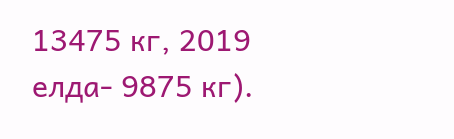13475 кг, 2019 елда- 9875 кг).